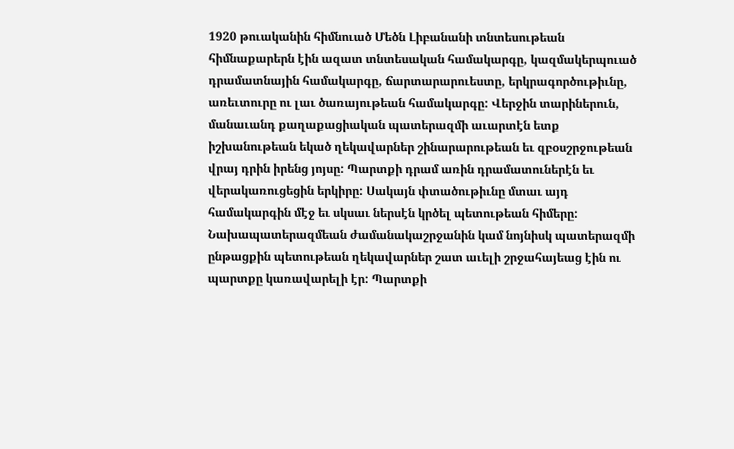1920 թուականին հիմնուած Մեծն Լիբանանի տնտեսութեան հիմնաքարերն էին ազատ տնտեսական համակարգը, կազմակերպուած դրամատնային համակարգը, ճարտարարուեստը, երկրագործութիւնը, առեւտուրը ու լաւ ծառայութեան համակարգը: Վերջին տարիներուն, մանաւանդ քաղաքացիական պատերազմի աւարտէն ետք իշխանութեան եկած ղեկավարներ շինարարութեան եւ զբօսշրջութեան վրայ դրին իրենց յոյսը: Պարտքի դրամ առին դրամատուներէն եւ վերակառուցեցին երկիրը: Սակայն փտածութիւնը մտաւ այդ համակարգին մէջ եւ սկսաւ ներսէն կրծել պետութեան հիմերը: Նախապատերազմեան ժամանակաշրջանին կամ նոյնիսկ պատերազմի ընթացքին պետութեան ղեկավարներ շատ աւելի շրջահայեաց էին ու պարտքը կառավարելի էր: Պարտքի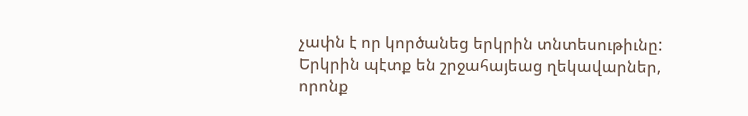չափն է որ կործանեց երկրին տնտեսութիւնը: Երկրին պէտք են շրջահայեաց ղեկավարներ, որոնք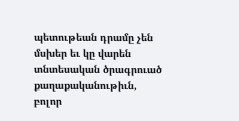պետութեան դրամը չեն մսխեր եւ կը վարեն տնտեսական ծրագրուած քաղաքականութիւն, բոլոր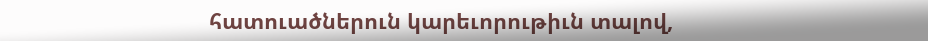հատուածներուն կարեւորութիւն տալով,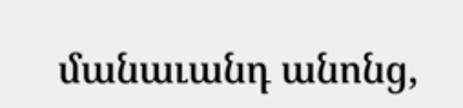մանաւանդ անոնց,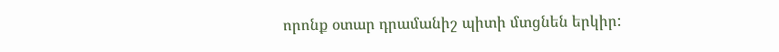որոնք օտար դրամանիշ պիտի մտցնեն երկիր: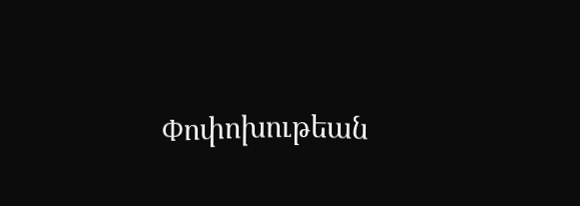Փոփոխութեան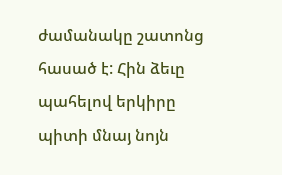ժամանակը շատոնց հասած է: Հին ձեւը պահելով երկիրը պիտի մնայ նոյն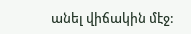անել վիճակին մէջ: